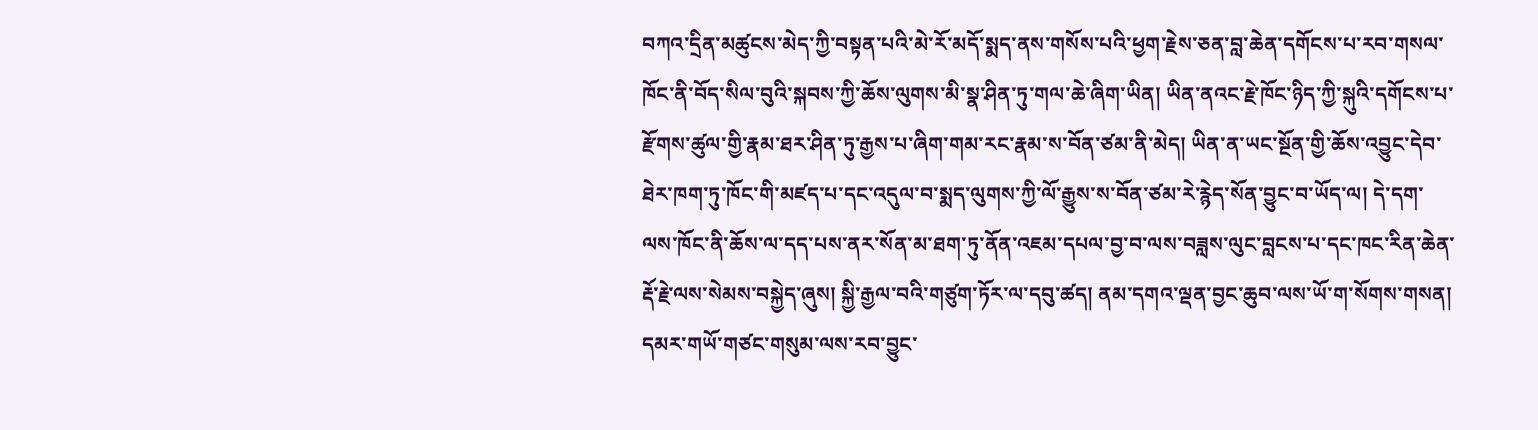བཀའ་དྲིན་མཚུངས་མེད་ཀྱི་བསྟན་པའི་མེ་རོ་མདོ་སྨད་ནས་གསོས་པའི་ཕྱག་རྗེས་ཅན་བླ་ཆེན་དགོངས་པ་རབ་གསལ་ཁོང་ནི་བོད་སིལ་བུའི་སྐབས་ཀྱི་ཆོས་ལུགས་མི་སྣ་ཤིན་ཏུ་གལ་ཆེ་ཞིག་ཡིན། ཡིན་ནའང་རྗེ་ཁོང་ཉིད་ཀྱི་སྐུའི་དགོངས་པ་རྫོགས་ཚུལ་གྱི་རྣམ་ཐར་ཤིན་ཏུ་རྒྱས་པ་ཞིག་གམ་རང་རྣམ་ས་བོན་ཙམ་ནི་མེད། ཡིན་ན་ཡང་སྔོན་གྱི་ཆོས་འབྱུང་དེབ་ཐེར་ཁག་ཏུ་ཁོང་གི་མཛད་པ་དང་འདུལ་བ་སྨད་ལུགས་ཀྱི་ལོ་རྒྱུས་ས་བོན་ཙམ་རེ་རྙེད་སོན་བྱུང་བ་ཡོད་ལ། དེ་དག་ལས་ཁོང་ནི་ཆོས་ལ་དད་པས་ནར་སོན་མ་ཐག་ཏུ་ནོན་འཇམ་དཔལ་བྱ་བ་ལས་བཟླས་ལུང་བླངས་པ་དང་ཁང་རིན་ཆེན་རྡོ་རྗེ་ལས་སེམས་བསྐྱེད་ཞུས། སྐྱི་རྒྱལ་བའི་གཙུག་ཏོར་ལ་དབུ་ཚད། ནམ་དགའ་ལྡན་བྱང་ཆུབ་ལས་ཡོ་ག་སོགས་གསན། དམར་གཡོ་གཙང་གསུམ་ལས་རབ་བྱུང་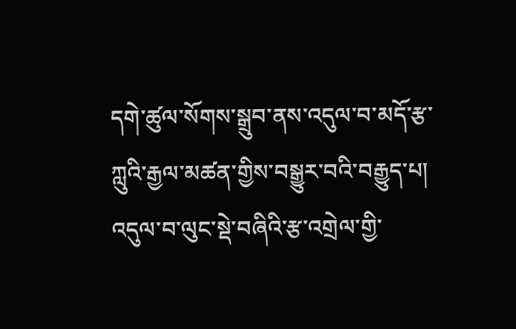དགེ་ཚུལ་སོགས་སྒྲུབ་ནས་འདུལ་བ་མདོ་རྩ་ཀླུའི་རྒྱལ་མཚན་གྱིས་བསྒྱུར་བའི་བརྒྱུད་པ། འདུལ་བ་ལུང་སྡེ་བཞིའི་རྩ་འགྲེལ་གྱི་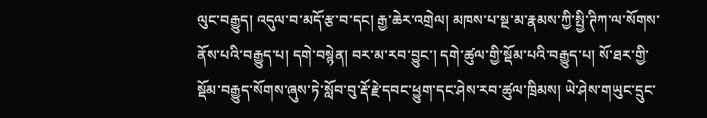ལུང་བརྒྱུད། འདུལ་བ་མདོ་རྩ་བ་དང། རྒྱ་ཆེར་འགྲེལ། མཁས་པ་སྔ་མ་རྣམས་ཀྱི་སྤྱི་ཊིཀ་ལ་སོགས་ནོས་པའི་བརྒྱུད་པ། དགེ་བསྙེན། བར་མ་རབ་བྱུང་། དགེ་ཚུལ་གྱི་སྡོམ་པའི་བརྒྱུད་པ། སོ་ཐར་གྱི་སྡོམ་བརྒྱུད་སོགས་ཞུས་ཏེ་སློབ་བུ་རྡོ་རྗེ་དབང་ཕྱུག་དང་ཤེས་རབ་ཚུལ་ཁྲིམས། ཡེ་ཤེས་གཡུང་དྲུང་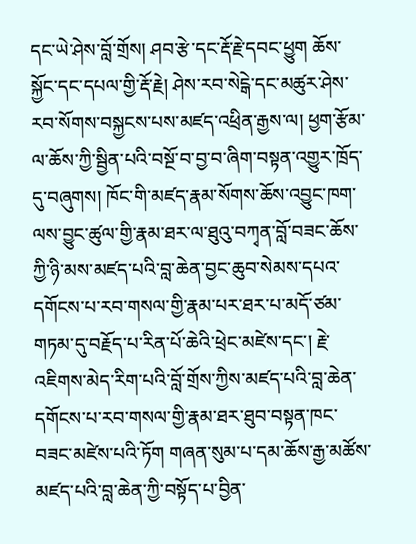དང་ཡེ་ཤེས་བློ་གྲོས། ཤབ་རྩེ་དང་རྡོ་རྗེ་དབང་ཕྱུག ཆོས་སྐྱོང་དང་དཔལ་གྱི་རྡོ་རྗེ། ཤེས་རབ་སེངྒེ་དང་མཚུར་ཤེས་རབ་སོགས་བསྐྱངས་པས་མཛད་འཕྲིན་རྒྱས་ལ། ཕྱག་རྩོམ་ལ་ཆོས་ཀྱི་སྦྱིན་པའི་བསྔོ་བ་བྱ་བ་ཞིག་བསྟན་འགྱུར་ཁྲོད་དུ་བཞུགས། ཁོང་གི་མཛད་རྣམ་སོགས་ཆོས་འབྱུང་ཁག་ལས་བྱུང་ཚུལ་གྱི་རྣམ་ཐར་ལ་ཐུའུ་བཀྭན་བློ་བཟང་ཆོས་ཀྱི་ཉི་མས་མཛད་པའི་བླ་ཆེན་བྱང་ཆུབ་སེམས་དཔའ་དགོངས་པ་རབ་གསལ་གྱི་རྣམ་པར་ཐར་པ་མདོ་ཙམ་གཏམ་དུ་བརྗོད་པ་རིན་པོ་ཆེའི་ཕྲེང་མཛེས་དང་། རྗེ་འཇིགས་མེད་རིག་པའི་བློ་གྲོས་ཀྱིས་མཛད་པའི་བླ་ཆེན་དགོངས་པ་རབ་གསལ་གྱི་རྣམ་ཐར་ཐུབ་བསྟན་ཁང་བཟང་མཛེས་པའི་ཏོག གཞན་སུམ་པ་དམ་ཆོས་རྒྱ་མཚོས་མཛད་པའི་བླ་ཆེན་ཀྱི་བསྟོད་པ་བྱིན་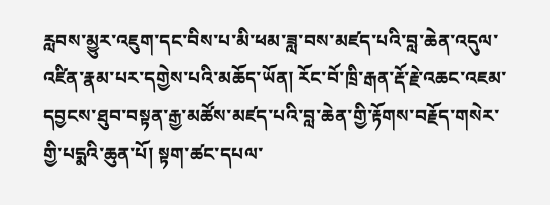རླབས་མྱུར་འཇུག་དང་བིས་པ་མི་ཕམ་ཟླ་བས་མཛད་པའི་བླ་ཆེན་འདུལ་འཛིན་རྣམ་པར་དགྱེས་པའི་མཆོད་ཡོན། རོང་བོ་ཁྲི་རྒན་རྡོ་རྗེ་འཆང་འཇམ་དབྱངས་ཐུབ་བསྟན་རྒྱ་མཚོས་མཛད་པའི་བླ་ཆེན་གྱི་རྟོགས་བརྗོད་གསེར་གྱི་པདྨའི་ཆུན་པོ། སྟག་ཚང་དཔལ་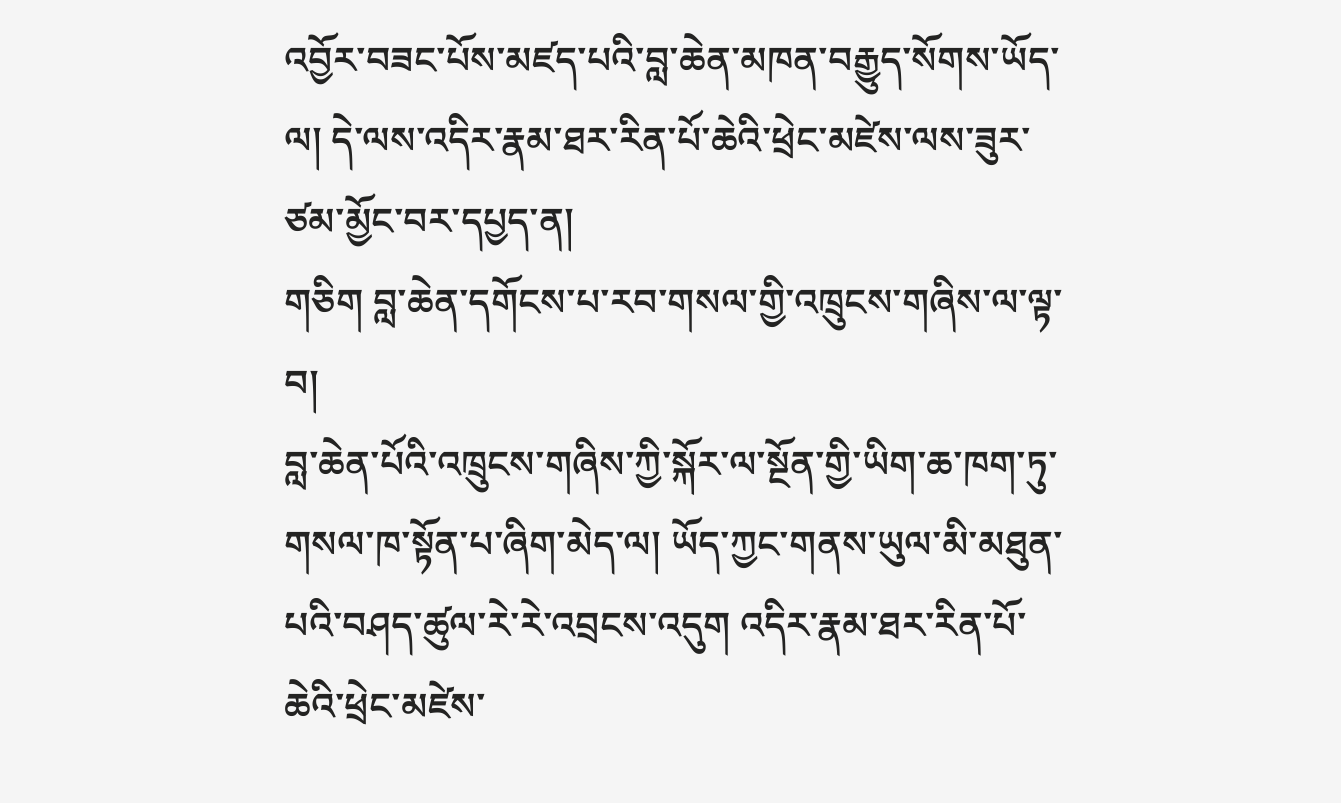འབྱོར་བཟང་པོས་མཛད་པའི་བླ་ཆེན་མཁན་བརྒྱུད་སོགས་ཡོད་ལ། དེ་ལས་འདིར་རྣམ་ཐར་རིན་པོ་ཆེའི་ཕྲེང་མཛེས་ལས་ཟུར་ཙམ་མྱོང་བར་དཔྱད་ན།
གཅིག བླ་ཆེན་དགོངས་པ་རབ་གསལ་གྱི་འཁྲུངས་གཞིས་ལ་ལྟ་བ།
བླ་ཆེན་པོའི་འཁྲུངས་གཞིས་ཀྱི་སྐོར་ལ་སྔོན་གྱི་ཡིག་ཆ་ཁག་ཏུ་གསལ་ཁ་སྟོན་པ་ཞིག་མེད་ལ། ཡོད་ཀྱང་གནས་ཡུལ་མི་མཐུན་པའི་བཤད་ཚུལ་རེ་རེ་འབྲངས་འདུག འདིར་རྣམ་ཐར་རིན་པོ་ཆེའི་ཕྲེང་མཛེས་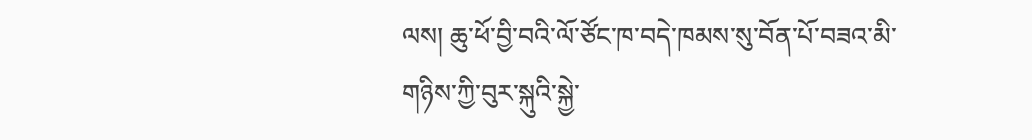ལས། ཆུ་ཕོ་བྱི་བའི་ལོ་ཙོང་ཁ་བདེ་ཁམས་སུ་བོན་པོ་བཟའ་མི་གཉིས་ཀྱི་བུར་སྐུའི་སྐྱེ་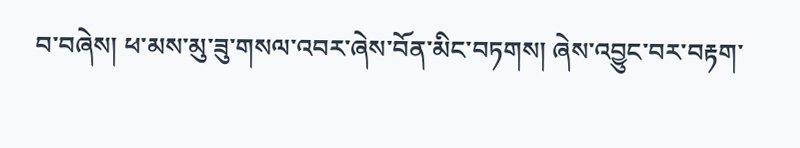བ་བཞེས། ཕ་མས་མུ་ཟུ་གསལ་འབར་ཞེས་བོན་མིང་བཏགས། ཞེས་འབྱུང་བར་བརྟག་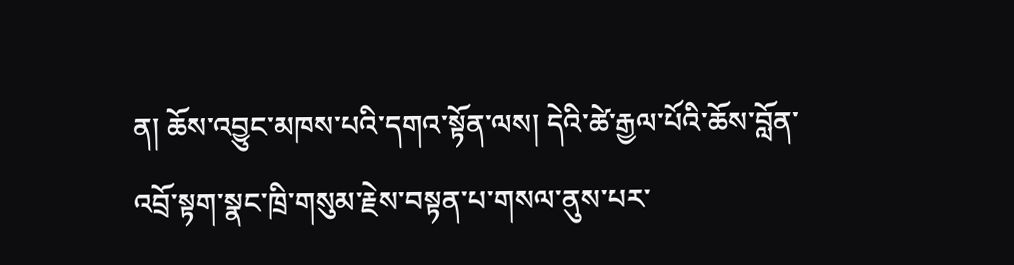ན། ཆོས་འབྱུང་མཁས་པའི་དགའ་སྟོན་ལས། དེའི་ཚེ་རྒྱལ་པོའི་ཆོས་བློན་འབྲོ་སྟག་སྣང་ཁྲི་གསུམ་རྗེས་བསྟན་པ་གསལ་ནུས་པར་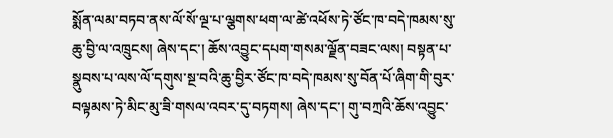སྨོན་ལམ་བཏབ་ནས་ལོ་སོ་ལྔ་པ་ལྕགས་ཕག་ལ་ཚེ་འཕོས་ཏེ་ཙོང་ཁ་བདེ་ཁམས་སུ་ཆུ་བྱི་ལ་འཁྲུངས། ཞེས་དང་། ཆོས་འབྱུང་དཔག་གསམ་ལྗོན་བཟང་ལས། བསྟན་པ་སྣུབས་པ་ལས་ལོ་དགུས་སྔ་བའི་ཆུ་བྱིར་ཙོང་ཁ་བདེ་ཁམས་སུ་བོན་པོ་ཞིག་གི་བུར་བལྟམས་ཏེ་མིང་མུ་ཟི་གསལ་འབར་དུ་བཏགས། ཞེས་དང་། གུ་བཀྲའི་ཆོས་འབྱུང་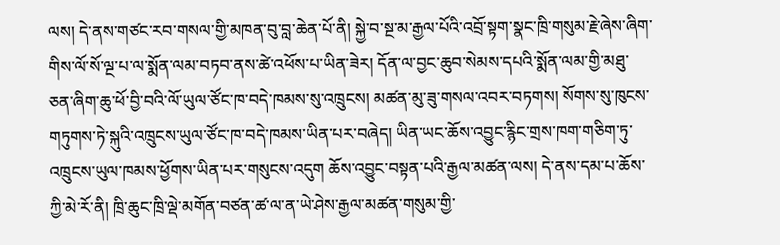ལས། དེ་ནས་གཙང་རབ་གསལ་གྱི་མཁན་བུ་བླ་ཆེན་པོ་ནི། སྐྱེ་བ་སྔ་མ་རྒྱལ་པོའི་འབྲོ་སྟག་སྣང་ཁྲི་གསུམ་རྗེ་ཞེས་ཞིག་གིས་ལོ་སོ་ལྔ་པ་ལ་སྨོན་ལམ་བཏབ་ནས་ཚེ་འཕོས་པ་ཡིན་ཟེར། དོན་ལ་བྱང་ཆུབ་སེམས་དཔའི་སྨོན་ལམ་གྱི་མཐུ་ཅན་ཞིག་ཆུ་ཕོ་བྱི་བའི་ལོ་ཡུལ་ཙོང་ཁ་བདེ་ཁམས་སུ་འཁྲུངས། མཚན་མུ་ཟུ་གསལ་འབར་བཏགས། སོགས་སུ་ཁུངས་གཏུགས་ཏེ་སྐུའི་འཁྲུངས་ཡུལ་ཙོང་ཁ་བདེ་ཁམས་ཡིན་པར་བཞེད། ཡིན་ཡང་ཆོས་འབྱུང་རྙིང་གྲས་ཁག་གཅིག་ཏུ་འཁྲུངས་ཡུལ་ཁམས་ཕྱོགས་ཡིན་པར་གསུངས་འདུག ཆོས་འབྱུང་བསྟན་པའི་རྒྱལ་མཚན་ལས། དེ་ནས་དམ་པ་ཆོས་ཀྱི་མེ་རོ་ནི། ཁྲི་ཆུང་ཁྲི་ལྡེ་མགོན་བཙན་ཚ་ལ་ན་ཡེ་ཤེས་རྒྱལ་མཚན་གསུམ་གྱི་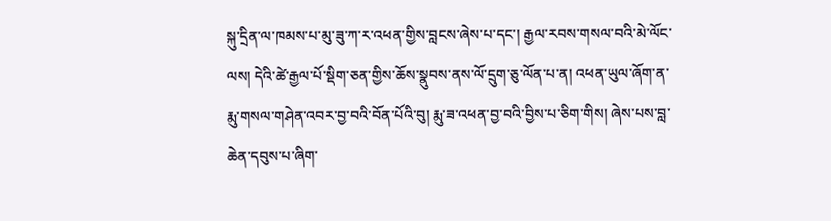སྐུ་དྲིན་ལ་ཁམས་པ་མུ་ཟུ་ཀ་ར་འཕན་གྱིས་བླངས་ཞེས་པ་དང་། རྒྱལ་རབས་གསལ་བའི་མེ་ལོང་ལས། དེའི་ཚེ་རྒྱལ་པོ་སྡིག་ཅན་གྱིས་ཆོས་སྣུབས་ནས་ལོ་དྲུག་ཅུ་ལོན་པ་ན། འཕན་ཡུལ་ཞོག་ན་རྨུ་གསལ་གཤེན་འབར་བྱ་བའི་བོན་པོའི་བུ། རྨུ་ཟ་འཕན་བྱ་བའི་བྱིས་པ་ཅིག་གིས། ཞེས་པས་བླ་ཆེན་དབུས་པ་ཞིག་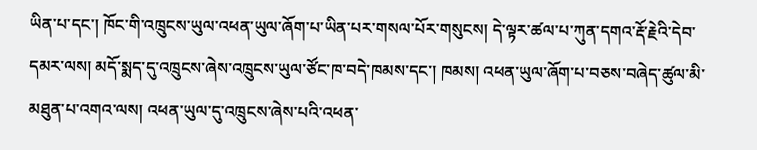ཡིན་པ་དང་། ཁོང་གི་འཁྲུངས་ཡུལ་འཕན་ཡུལ་ཞོག་པ་ཡིན་པར་གསལ་པོར་གསུངས། དེ་ལྟར་ཚལ་པ་ཀུན་དགའ་རྡོ་རྗེའི་དེབ་དམར་ལས། མདོ་སྨད་དུ་འཁྲུངས་ཞེས་འཁྲུངས་ཡུལ་ཙོང་ཁ་བདེ་ཁམས་དང་། ཁམས། འཕན་ཡུལ་ཞོག་པ་བཅས་བཞེད་ཚུལ་མི་མཐུན་པ་འགའ་ལས། འཕན་ཡུལ་དུ་འཁྲུངས་ཞེས་པའི་འཕན་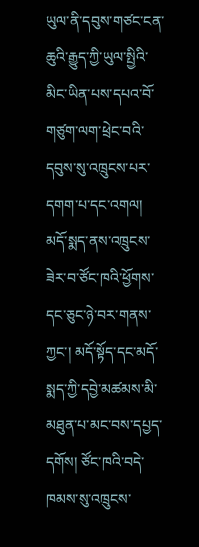ཡུལ་ནི་དབུས་གཙང་ངན་ཆུའི་རྒྱུད་ཀྱི་ཡུལ་སྤྱིའི་མིང་ཡིན་པས་དཔའ་བོ་གཙུག་ལག་ཕྲེང་བའི་དབུས་སུ་འཁྲུངས་པར་དགག་པ་དང་འགལ། མདོ་སྨད་ནས་འཁྲུངས་ཟེར་བ་ཙོང་ཁའི་ཕྱོགས་དང་ཅུང་ཉེ་བར་གནས་ཀྱང་། མདོ་སྟོད་དང་མདོ་སྨད་ཀྱི་དབྱེ་མཚམས་མི་མཐུན་པ་མང་བས་དཔྱད་དགོས། ཙོང་ཁའི་བདེ་ཁམས་སུ་འཁྲུངས་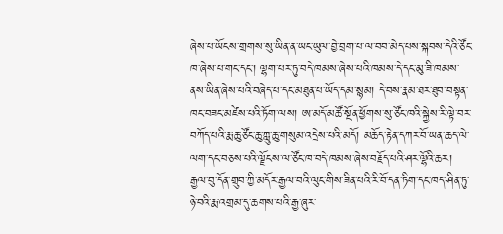ཞེས་པ་ཡོངས་གྲགས་སུ་ཡིན་ན་ཡང་ཡུལ་བྱེ་བྲག་པ་ལ་བབ་མེད་པས་སྐབས་དེའི་ཙོང་ཁ་ཞེས་པ་གང་དང་། ལྷག་པར་ཏུ་བདེ་ཁམས་ཞེས་པའི་ཁམས་དེ་དང་མུ་ཟི་ཁམས་ནས་ཡིན་ཞེས་པའི་བཞེད་པ་དང་མཐུན་པ་ཡོད་དམ་སྙམ། དེ་བས་རྣམ་ཐར་ཐུབ་བསྟན་ཁང་བཟང་མཛེས་པའི་ཏོག་ལས། ཨ་མདོ་མཚོ་སྔོན་ཕྱོགས་སུ་ཙོང་ཁའི་སྐྱེས་རི་ལྟེ་བར་བཀོད་པའི་རྨ་ཆུ་ཙོང་ཆུ་ཀླུ་ཆུ་གསུམ་འདྲེས་པའི་མདོ། མཆོད་རྟེན་དཀར་བོ་ཡན་ཆད་ལེ་ལག་དང་བཅས་པའི་ལྗོངས་ལ་ཙོང་ཁ་བདེ་ཁམས་ཞེས་བརྗོད་པའི་ཤར་ལྷོའི་ཆར། རྒྱལ་བུ་དོན་གྲུབ་ཀྱི་མདོར་རྒྱལ་བའི་ལུང་གིས་ཟིན་པའི་རི་བོ་དན་ཏིག་དང་ཁད་ཤིན་ཏུ་ཉེ་བའི་རྨ་འགྲམ་དུ་ཆགས་པའི་རྒྱ་ཞུར་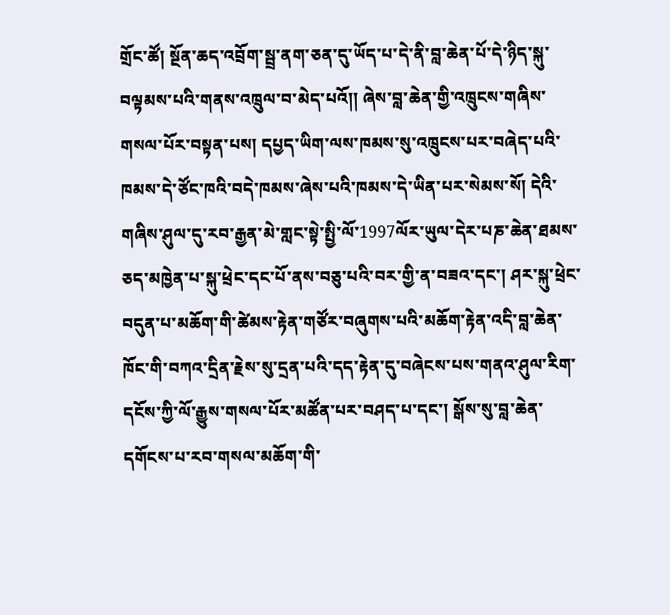གྲོང་ཚོ། སྔོན་ཆད་འབྲོག་སྦྲ་ནག་ཅན་དུ་ཡོད་པ་དེ་ནི་བླ་ཆེན་པོ་དེ་ཉིད་སྐུ་བལྟམས་པའི་གནས་འཁྲུལ་བ་མེད་པའོ།། ཞེས་བླ་ཆེན་གྱི་འཁྲུངས་གཞིས་གསལ་པོར་བསྟན་པས། དཔྱད་ཡིག་ལས་ཁམས་སུ་འཁྲུངས་པར་བཞེད་པའི་ཁམས་དེ་ཙོང་ཁའི་བདེ་ཁམས་ཞེས་པའི་ཁམས་དེ་ཡིན་པར་སེམས་སོ། དེའི་གཞིས་ཤུལ་དུ་རབ་རྒྱན་མེ་གླང་སྟེ་སྤྱི་ལོ་1997ལོར་ཡུལ་དེར་པཎ་ཆེན་ཐམས་ཅད་མཁྱེན་པ་སྐུ་ཕྲེང་དང་པོ་ནས་བཅུ་པའི་བར་གྱི་ན་བཟའ་དང་། ཤར་སྐུ་ཕྲེང་བདུན་པ་མཆོག་གི་ཚེམས་རྟེན་གཙོར་བཞུགས་པའི་མཆོག་རྟེན་འདི་བླ་ཆེན་ཁོང་གི་བཀའ་དྲིན་རྗེས་སུ་དྲན་པའི་དད་རྟེན་དུ་བཞེངས་པས་གནའ་ཤུལ་རིག་དངོས་ཀྱི་ལོ་རྒྱུས་གསལ་པོར་མཚོན་པར་བཤད་པ་དང་། སྒོས་སུ་བླ་ཆེན་དགོངས་པ་རབ་གསལ་མཆོག་གི་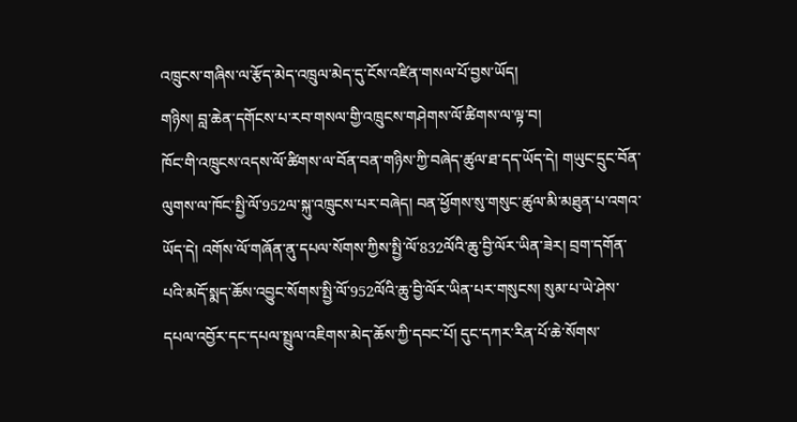འཁྲུངས་གཞིས་ལ་རྩོད་མེད་འཁྲུལ་མེད་དུ་ངོས་འཛིན་གསལ་པོ་བྱས་ཡོད།
གཉིས། བླ་ཆེན་དགོངས་པ་རབ་གསལ་གྱི་འཁྲུངས་གཤེགས་ལོ་ཚིགས་ལ་ལྟ་བ།
ཁོང་གི་འཁྲུངས་འདས་ལོ་ཚིགས་ལ་བོན་བན་གཉིས་ཀྱི་བཞེད་ཚུལ་ཐ་དད་ཡོད་དེ། གཡུང་དྲུང་བོན་ལུགས་ལ་ཁོང་སྤྱི་ལོ་952ལ་སྐུ་འཁྲུངས་པར་བཞེད། བན་ཕྱོགས་སུ་གསུང་ཚུལ་མི་མཐུན་པ་འགའ་ཡོད་དེ། འགོས་ལོ་གཞོན་ནུ་དཔལ་སོགས་ཀྱིས་སྤྱི་ལོ་832ལོའི་ཆུ་བྱི་ལོར་ཡིན་ཟེར། བྲག་དགོན་པའི་མདོ་སྨད་ཆོས་འབྱུང་སོགས་སྤྱི་ལོ་952ལོའི་ཆུ་བྱི་ལོར་ཡིན་པར་གསུངས། སུམ་པ་ཡེ་ཤེས་དཔལ་འབྱོར་དང་དཔལ་སྤྲུལ་འཇིགས་མེད་ཆོས་ཀྱི་དབང་པོ། དུང་དཀར་རིན་པོ་ཆེ་སོགས་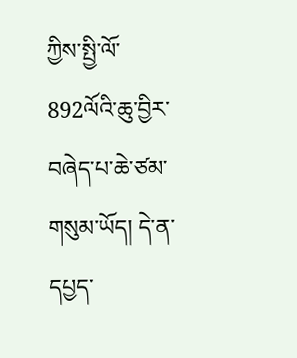ཀྱིས་སྤྱི་ལོ་892ལོའི་ཆུ་བྱིར་བཞེད་པ་ཆེ་ཙམ་གསུམ་ཡོད། དེ་ན་དཔྱད་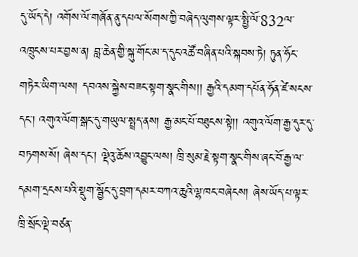དུ་ཡོད་དེ། འགོས་ལོ་གཞོན་ནུ་དཔལ་སོགས་ཀྱི་བཞེད་ལུགས་ལྟར་སྤྱི་ལོ་832ལ་འཁྲུངས་པར་བྱས་ན། བླ་ཆེན་གྱི་སྐུ་གོང་མ་ད་དུང་འཚོ་བཞིན་པའི་སྐབས་ཏེ། ཏུན་ཧོང་གཏེར་ཡིག་ལས། དབའས་སྐྱེས་བཟང་སྟག་སྣང་གིས།། རྒྱའི་དམག་དཔོན་ཧོན་ཛེ་སངས་དང་། འགུའ་ལོག་སྒང་དུ་གཡུལ་སྤྲད་ནས། རྒྱ་མང་པོ་བཐུངས་སྟེ།། འགུའ་ལོག་རྒྱ་དུར་དུ་བཏགས་སོ། ཞེས་དང་། ལྡེའུ་ཆོས་འབྱུང་ལས། ཁྲི་སུམ་རྗེ་སྟག་སྣང་གིས་ཞང་བོ་རྒྱ་ལ་དམག་དྲངས་པའི་སྡུག་སྦྱོང་དུ་བྲག་དམར་བཀའ་ཆུའི་ལྷ་ཁང་བཞེངས། ཞེས་ཡོད་པ་ལྟར་ཁྲི་སྲོང་ལྡེ་བཙན་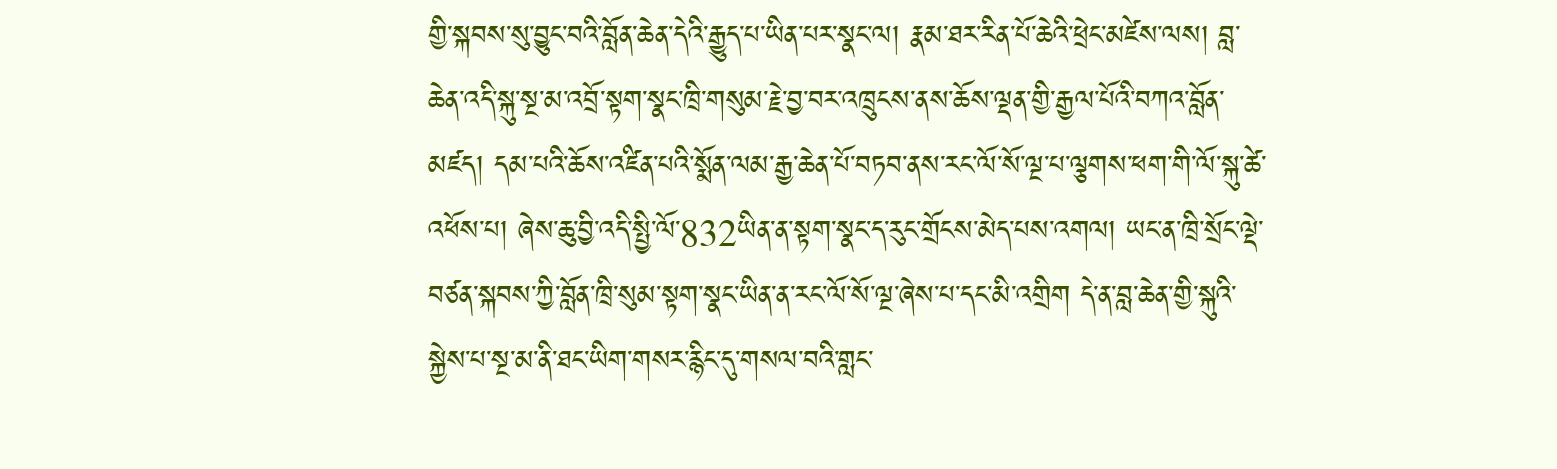གྱི་སྐབས་སུ་བྱུང་བའི་བློན་ཆེན་དེའི་རྒྱུད་པ་ཡིན་པར་སྣང་ལ། རྣམ་ཐར་རིན་པོ་ཆེའི་ཕྲེང་མཛེས་ལས། བླ་ཆེན་འདི་སྐུ་སྔ་མ་འབྲོ་སྟག་སྣང་ཁྲི་གསུམ་རྗེ་བྱ་བར་འཁྲུངས་ནས་ཆོས་ལྡན་གྱི་རྒྱལ་པོའི་བཀའ་བློན་མཛད། དམ་པའི་ཆོས་འཛིན་པའི་སྨོན་ལམ་རྒྱ་ཆེན་པོ་བཏབ་ནས་རང་ལོ་སོ་ལྔ་པ་ལྕགས་ཕག་གི་ལོ་སྐུ་ཚེ་འཕོས་པ། ཞེས་ཆུ་བྱི་འདི་སྤྱི་ལོ་832ཡིན་ན་སྟག་སྣང་ད་རུང་གྲོངས་མེད་པས་འགལ། ཡང་ན་ཁྲི་སྲོང་ལྡེ་བཙན་སྐབས་ཀྱི་བློན་ཁྲི་སུམ་སྟག་སྣང་ཡིན་ན་རང་ལོ་སོ་ལྔ་ཞེས་པ་དང་མི་འགྲིག དེ་ན་བླ་ཆེན་གྱི་སྐུའི་སྐྱེས་པ་སྔ་མ་ནི་ཐང་ཡིག་གསར་རྙིང་དུ་གསལ་བའི་གླང་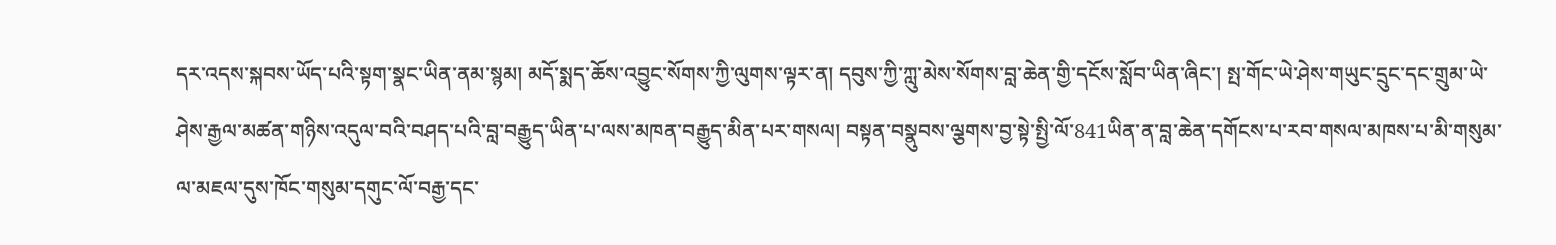དར་འདས་སྐབས་ཡོད་པའི་སྟག་སྣང་ཡིན་ནམ་སྙམ། མདོ་སྨད་ཆོས་འབྱུང་སོགས་ཀྱི་ལུགས་ལྟར་ན། དབུས་ཀྱི་ཀླུ་མེས་སོགས་བླ་ཆེན་གྱི་དངོས་སློབ་ཡིན་ཞིང་། སྤ་གོང་ཡེ་ཤེས་གཡུང་དྲུང་དང་གྲུམ་ཡེ་ཤེས་རྒྱལ་མཚན་གཉིས་འདུལ་བའི་བཤད་པའི་བླ་བརྒྱུད་ཡིན་པ་ལས་མཁན་བརྒྱུད་མིན་པར་གསལ། བསྟན་བསྣུབས་ལྕགས་བྱ་སྟེ་སྤྱི་ལོ་841ཡིན་ན་བླ་ཆེན་དགོངས་པ་རབ་གསལ་མཁས་པ་མི་གསུམ་ལ་མཇལ་དུས་ཁོང་གསུམ་དགུང་ལོ་བརྒྱ་དང་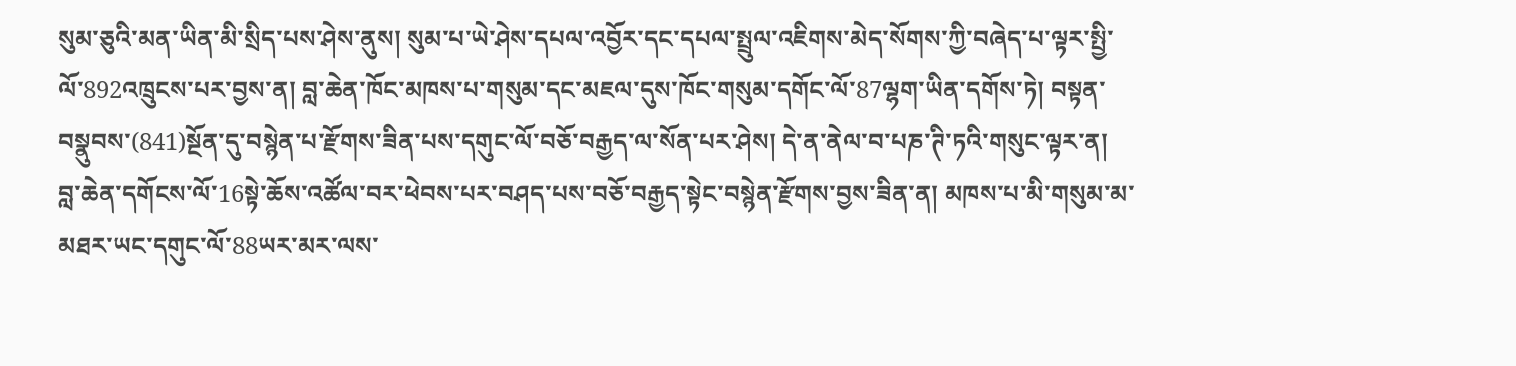སུམ་ཅུའི་མན་ཡིན་མི་སྲིད་པས་ཤེས་ནུས། སུམ་པ་ཡེ་ཤེས་དཔལ་འབྱོར་དང་དཔལ་སྤྲུལ་འཇིགས་མེད་སོགས་ཀྱི་བཞེད་པ་ལྟར་སྤྱི་ལོ་892འཁྲུངས་པར་བྱས་ན། བླ་ཆེན་ཁོང་མཁས་པ་གསུམ་དང་མཇལ་དུས་ཁོང་གསུམ་དགོང་ལོ་87ལྷག་ཡིན་དགོས་ཏེ། བསྟན་བསྣུབས་(841)སྔོན་དུ་བསྙེན་པ་རྫོགས་ཟིན་པས་དགུང་ལོ་བཅོ་བརྒྱད་ལ་སོན་པར་ཤེས། དེ་ན་ནེལ་བ་པཎ་ཊི་ཏའི་གསུང་ལྟར་ན། བླ་ཆེན་དགོངས་ལོ་16སྟེ་ཆོས་འཚོལ་བར་ཕེབས་པར་བཤད་པས་བཅོ་བརྒྱད་སྟེང་བསྙེན་རྫོགས་བྱས་ཟིན་ན། མཁས་པ་མི་གསུམ་མ་མཐར་ཡང་དགུང་ལོ་88ཡར་མར་ལས་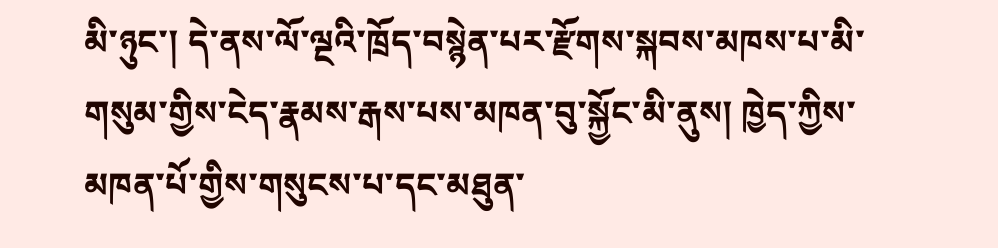མི་ཉུང་། དེ་ནས་ལོ་ལྔའི་ཁྲོད་བསྙེན་པར་རྫོགས་སྐབས་མཁས་པ་མི་གསུམ་གྱིས་ངེད་རྣམས་རྒས་པས་མཁན་བུ་སྐྱོང་མི་ནུས། ཁྱེད་ཀྱིས་མཁན་པོ་གྱིས་གསུངས་པ་དང་མཐུན་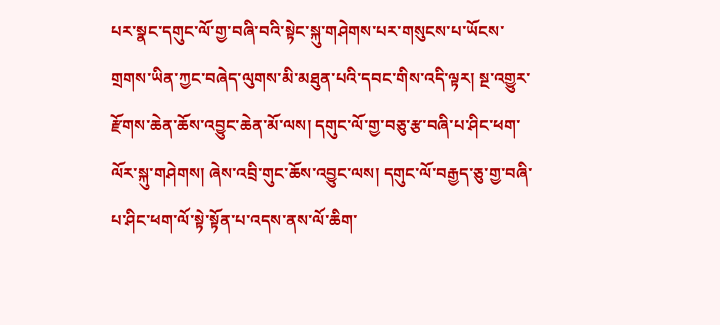པར་སྣང་དགུང་ལོ་གྱ་བཞི་བའི་སྟེང་སྐུ་གཤེགས་པར་གསུངས་པ་ཡོངས་གྲགས་ཡིན་ཀྱང་བཞེད་ལུགས་མི་མཐུན་པའི་དབང་གིས་འདི་ལྟར། སྔ་འགྱུར་རྫོགས་ཆེན་ཆོས་འབྱུང་ཆེན་མོ་ལས། དགུང་ལོ་གྱ་བཅུ་རྩ་བཞི་པ་ཤིང་ཕག་ལོར་སྐུ་གཤེགས། ཞེས་འབྲི་གུང་ཆོས་འབྱུང་ལས། དགུང་ལོ་བརྒྱད་ཅུ་གྱ་བཞི་པ་ཤིང་ཕག་ལོ་སྟེ་སྟོན་པ་འདས་ནས་ལོ་ཆིག་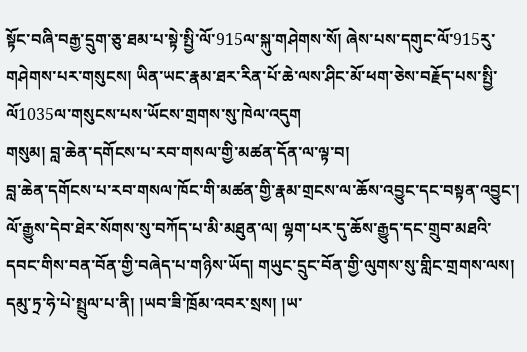སྟོང་བཞི་བརྒྱ་དྲུག་ཅུ་ཐམ་པ་སྟེ་སྤྱི་ལོ་915ལ་སྐུ་གཤེགས་སོ། ཞེས་པས་དགུང་ལོ་915རུ་གཤེགས་པར་གསུངས། ཡིན་ཡང་རྣམ་ཐར་རིན་པོ་ཆེ་ལས་ཤིང་མོ་ཕག་ཅེས་བརྗོད་པས་སྤྱི་ལོ1035ལ་གསུངས་པས་ཡོངས་གྲགས་སུ་ཁེལ་འདུག
གསུམ། བླ་ཆེན་དགོངས་པ་རབ་གསལ་གྱི་མཚན་དོན་ལ་ལྟ་བ།
བླ་ཆེན་དགོངས་པ་རབ་གསལ་ཁོང་གི་མཚན་གྱི་རྣམ་གྲངས་ལ་ཆོས་འབྱུང་དང་བསྟན་འབྱུང་། ལོ་རྒྱུས་དེབ་ཐེར་སོགས་སུ་བཀོད་པ་མི་མཐུན་ལ། ལྷག་པར་དུ་ཆོས་རྒྱུད་དང་གྲུབ་མཐའི་དབང་གིས་བན་བོན་གྱི་བཞེད་པ་གཉིས་ཡོད། གཡུང་དྲུང་བོན་གྱི་ལུགས་སུ་གླིང་གྲགས་ལས། དམུ་ཏྲ་ཧེ་པེ་སྤྲུལ་པ་ནི། །ཡབ་ཟི་ཁྲོམ་འབར་སྲས། །ཡ་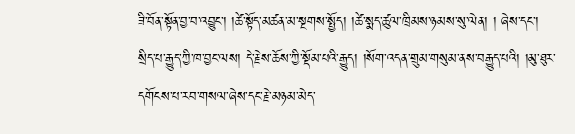ཟི་བོན་སྟོན་བྱ་བ་འབྱུང་། །ཚེ་སྟོད་མཚན་མ་སྔགས་སྤྱོད། །ཚེ་སྨད་ཚུལ་ཁྲིམས་ཉམས་སུ་ལེན། ། ཞེས་དང་། སྲིད་པ་རྒྱུད་ཀྱི་ཁ་བྱང་ལས། དེ་རྗེས་ཆོས་ཀྱི་སྡོམ་པའི་རྒྱུད། །སོག་འདན་གྲུམ་གསུམ་ནས་བརྒྱུད་པའི། །མུ་ཐུར་དགོངས་པ་རབ་གསལ་ཞེས་དང་རྗེ་མཉམ་མེད་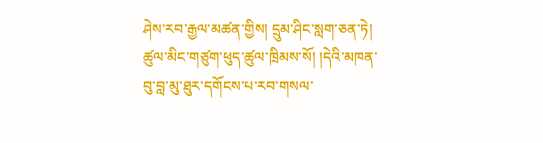ཤེས་རབ་རྒྱལ་མཚན་གྱིས། དྲུམ་ཤིང་སླག་ཅན་ཏེ། ཚུལ་མིང་གཙུག་ཕུད་ཚུལ་ཁྲིམས་སོ། །དེའི་མཁན་བུ་བླ་མུ་ཐུར་དགོངས་པ་རབ་གསལ་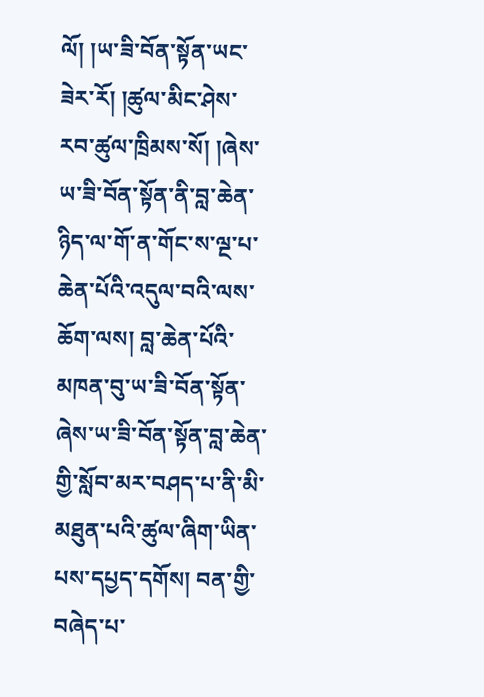ལོ། །ཡ་ཟི་བོན་སྟོན་ཡང་ཟེར་རོ། །ཚུལ་མིང་ཤེས་རབ་ཚུལ་ཁྲིམས་སོ། །ཞེས་ཡ་ཟི་བོན་སྟོན་ནི་བླ་ཆེན་ཉིད་ལ་གོ་ན་གོང་ས་ལྔ་པ་ཆེན་པོའི་འདུལ་བའི་ལས་ཆོག་ལས། བླ་ཆེན་པོའི་མཁན་བུ་ཡ་ཟི་བོན་སྟོན་ཞེས་ཡ་ཟི་བོན་སྟོན་བླ་ཆེན་གྱི་སློབ་མར་བཤད་པ་ནི་མི་མཐུན་པའི་ཚུལ་ཞིག་ཡིན་པས་དཔྱད་དགོས། བན་གྱི་བཞེད་པ་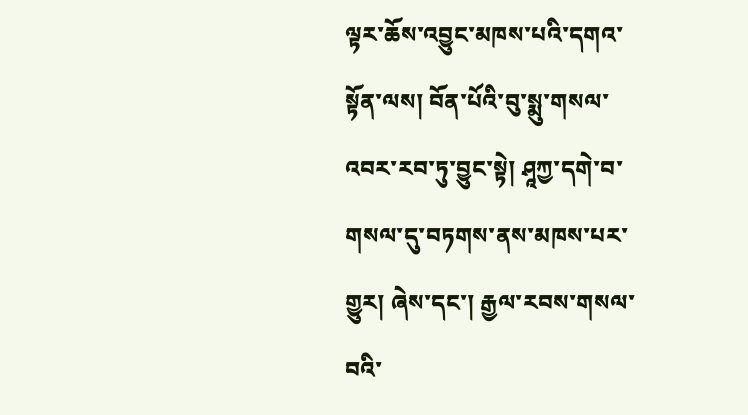ལྟར་ཆོས་འབྱུང་མཁས་པའི་དགའ་སྟོན་ལས། བོན་པོའི་བུ་སྨུ་གསལ་འབར་རབ་ཏུ་བྱུང་སྟེ། ཤཱཀྱ་དགེ་བ་གསལ་དུ་བཏགས་ནས་མཁས་པར་གྱུར། ཞེས་དང་། རྒྱལ་རབས་གསལ་བའི་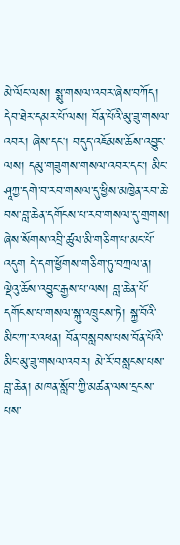མེ་ལོང་ལས། སྨུ་གསལ་འབར་ཞེས་བཀོད། དེབ་ཐེར་དམར་པོ་ལས། བོན་པོའི་མུ་ཟུ་གསལ་འབར། ཞེས་དང། བདུད་འཇོམས་ཆོས་འབྱུང་ལས། དམུ་གཟུགས་གསལ་འབར་དང་། མིང་ཤཱཀྱ་དགེ་བ་རབ་གསལ་དུ་ཕྱིས་མཁྱེན་རབ་ཆེ་བས་བླ་ཆེན་དགོངས་པ་རབ་གསལ་དུ་གྲགས། ཞེས་སོགས་འབྲི་ཚུལ་མི་གཅིག་པ་མང་པོ་འདུག དེ་དག་ཕྱོགས་གཅིག་ཏུ་བཀྲལ་ན། ལྡེའུ་ཆོས་འབྱུང་རྒྱས་པ་ལས། བླ་ཆེན་པོ་དགོངས་པ་གསལ་སྐུ་འཁྲུངས་ཏེ། སྐྱ་བོའི་མིང་ཀ་ར་འཕན། བོན་བསླབས་པས་བོན་པོའི་མིང་མུ་ཟུ་གསལ་འབར། མེ་རོ་བསླངས་པས་བླ་ཆེན། མཁན་སློབ་ཀྱི་མཚན་ལས་དྲངས་པས་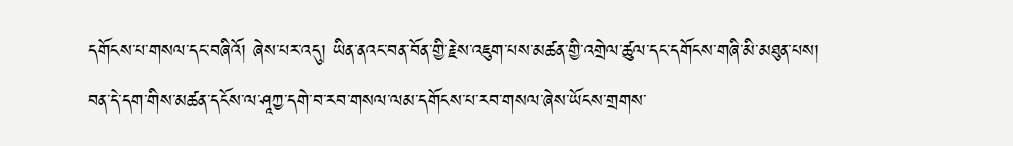དགོངས་པ་གསལ་དང་བཞིའོ། ཞེས་པར་འདུ། ཡིན་ནའང་བན་བོན་གྱི་རྗེས་འཇུག་པས་མཚན་གྱི་འགྲེལ་ཚུལ་དང་དགོངས་གཞི་མི་མཐུན་པས། བན་དེ་དག་གིས་མཚན་དངོས་ལ་ཤཱཀྱ་དགེ་བ་རབ་གསལ་ལམ་དགོངས་པ་རབ་གསལ་ཞེས་ཡོངས་གྲགས་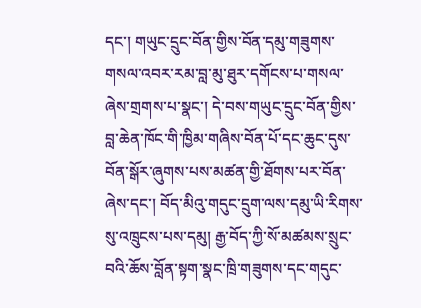དང་། གཡུང་དྲུང་བོན་གྱིས་བོན་དམུ་གཟུགས་གསལ་འབར་རམ་བླ་མུ་ཐུར་དགོངས་པ་གསལ་ཞེས་གྲགས་པ་སྣང་། དེ་བས་གཡུང་དྲུང་བོན་གྱིས་བླ་ཆེན་ཁོང་གི་ཁྱིམ་གཞིས་བོན་པོ་དང་ཆུང་དུས་བོན་སྒོར་ཞུགས་པས་མཚན་གྱི་ཐོགས་པར་བོན་ཞེས་དང་། བོད་མིའུ་གདུང་དྲུག་ལས་དམུ་ཡི་རིགས་སུ་འཁྲུངས་པས་དམུ། རྒྱ་བོད་ཀྱི་སོ་མཚམས་སྲུང་བའི་ཆོས་བློན་སྟག་སྣང་ཁྲི་གཟུགས་དང་གདུང་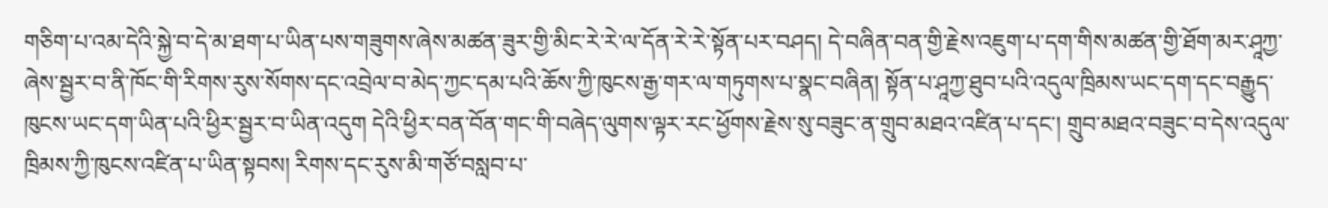གཅིག་པ་འམ་དེའི་སྐྱེ་བ་དེ་མ་ཐག་པ་ཡིན་པས་གཟུགས་ཞེས་མཚན་ཟུར་གྱི་མིང་རེ་རེ་ལ་དོན་རེ་རེ་སྟོན་པར་བཤད། དེ་བཞིན་བན་གྱི་རྗེས་འཇུག་པ་དག་གིས་མཚན་གྱི་ཐོག་མར་ཤཱཀྱ་ཞེས་སྦྱར་བ་ནི་ཁོང་གི་རིགས་རུས་སོགས་དང་འབྲེལ་བ་མེད་ཀྱང་དམ་པའི་ཆོས་ཀྱི་ཁུངས་རྒྱ་གར་ལ་གཏུགས་པ་སྣང་བཞིན། སྟོན་པ་ཤཱཀྱ་ཐུབ་པའི་འདུལ་ཁྲིམས་ཡང་དག་དང་བརྒྱུད་ཁུངས་ཡང་དག་ཡིན་པའི་ཕྱིར་སྦྱར་བ་ཡིན་འདུག དེའི་ཕྱིར་བན་བོན་གང་གི་བཞེད་ལུགས་ལྟར་རང་ཕྱོགས་རྗེས་སུ་བཟུང་ན་གྲུབ་མཐའ་འཛིན་པ་དང་། གྲུབ་མཐའ་བཟུང་བ་དེས་འདུལ་ཁྲིམས་ཀྱི་ཁུངས་འཛིན་པ་ཡིན་སྟབས། རིགས་དང་རུས་མི་གཙོ་བསླབ་པ་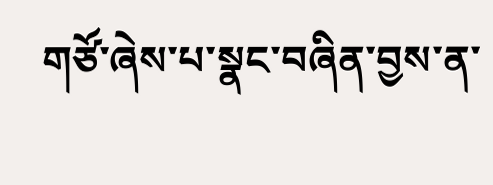གཙོ་ཞེས་པ་སྣང་བཞིན་བྱས་ན་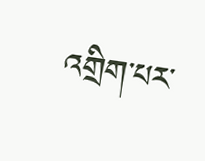འགྲིག་པར་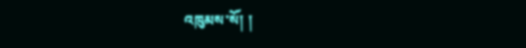འཁུམས་སོ། །